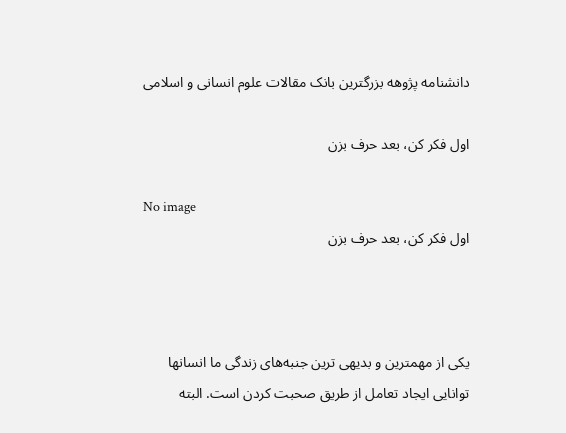دانشنامه پژوهه بزرگترین بانک مقالات علوم انسانی و اسلامی

اول فكر كن، بعد حرف بزن

No image
اول فكر كن، بعد حرف بزن



یكی از مهمترین و بدیهی ترین جنبه‌های زندگی ما انسانها توانایی ایجاد تعامل از طریق صحبت كردن است. البته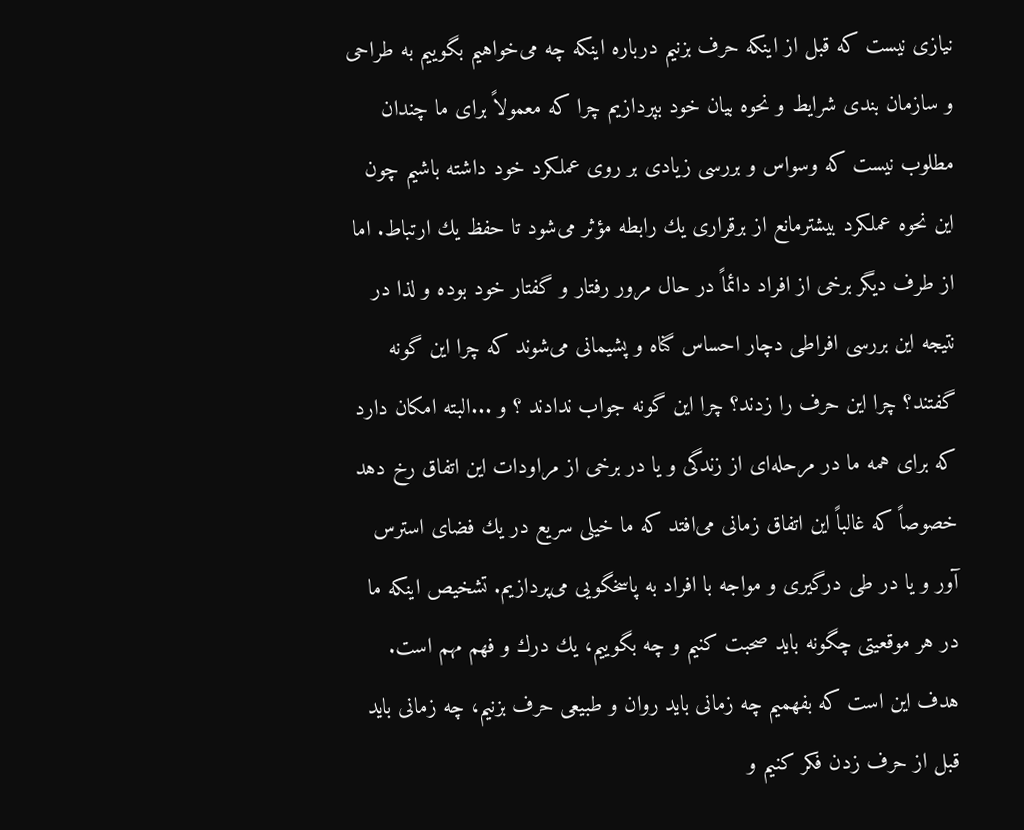نیازی نیست كه قبل از اینكه حرف بزنیم درباره اینكه چه می‌خواهیم بگوییم به طراحی و سازمان بندی شرایط و نحوه بیان خود بپردازیم چرا كه معمولاً برای ما چندان مطلوب نیست كه وسواس و بررسی زیادی بر روی عملكرد خود داشته باشیم چون این نحوه عملكرد بیشترمانع از برقراری یك رابطه مؤثر می‌شود تا حفظ یك ارتباط. اما از طرف دیگر برخی از افراد دائماً در حال مرور رفتار و گفتار خود بوده و لذا در نتیجه این بررسی افراطی دچار احساس گناه و پشیمانی می‌شوند كه چرا این گونه گفتند؟ چرا این حرف را زدند؟ چرا این گونه جواب ندادند ؟ و ...البته امكان دارد كه برای همه ما در مرحله‌ای از زندگی و یا در برخی از مراودات این اتفاق رخ دهد خصوصاً كه غالباً این اتفاق زمانی می‌افتد كه ما خیلی سریع در یك فضای استرس آور و یا در طی درگیری و مواجه با افراد به پاسخگویی می‌پردازیم. تشخیص اینكه ما در هر موقعیتی چگونه باید صحبت كنیم و چه بگوییم، یك درك و فهم مهم است. هدف این است كه بفهمیم چه زمانی باید روان و طبیعی حرف بزنیم، چه زمانی باید قبل از حرف زدن فكر كنیم و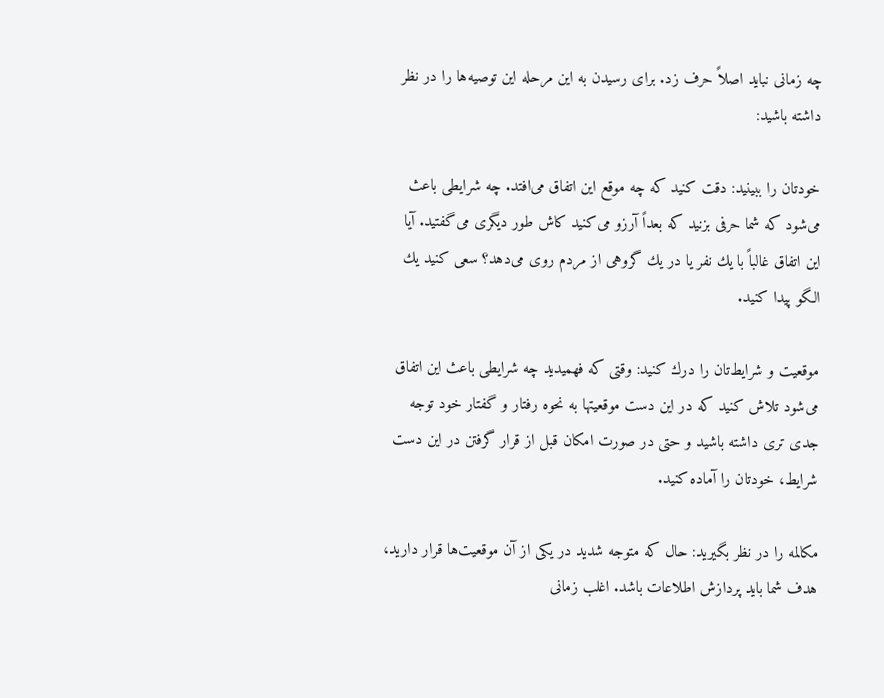چه زمانی نباید اصلاً حرف زد. برای رسیدن به این مرحله این توصیه‌ها را در نظر داشته باشید:

خودتان را ببینید: دقت كنید كه چه موقع این اتفاق می‌افتد. چه شرایطی باعث می‌شود كه شما حرفی بزنید كه بعداً آرزو می‌كنید كاش طور دیگری می‌گفتید. آیا این اتفاق غالباً با یك نفر یا در یك گروهی از مردم روی می‌دهد؟ سعی كنید یك الگو پیدا كنید.

موقعیت و شرایط‌تان را درك كنید: وقتی كه فهمیدید چه شرایطی باعث این اتفاق می‌شود تلاش كنید كه در این دست موقعیتها به نحوه رفتار و گفتار خود توجه جدی تری داشته باشید و حتی در صورت امكان قبل از قرار گرفتن در این دست شرایط، خودتان را آماده كنید.

مكالمه را در نظر بگیرید: حال كه متوجه شدید در یكی از آن موقعیت‌ها قرار دارید، هدف شما باید پردازش اطلاعات باشد. اغلب زمانی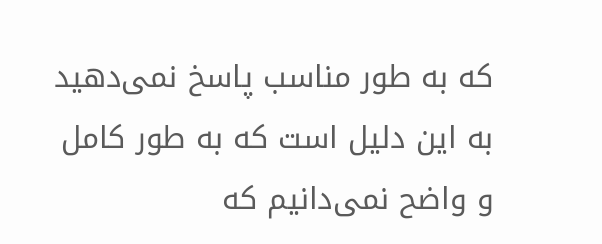كه به طور مناسب پاسخ نمی‌دهید به این دلیل است كه به طور كامل  و واضح نمی‌دانیم كه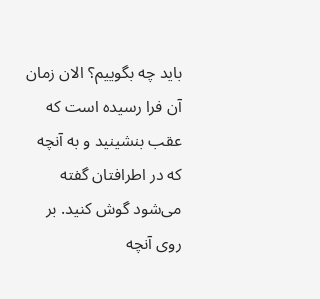باید چه بگوییم؟ الان زمان آن فرا رسیده است كه عقب بنشینید و به آنچه كه در اطرافتان گفته می‌شود گوش كنید. بر روی آنچه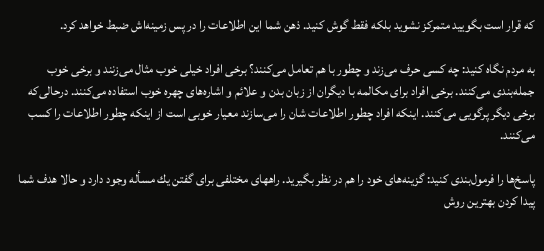كه قرار است بگویید متمركز نشوید بلكه فقط گوش كنید. ذهن شما این اطلاعات را در پس زمینه‌اش ضبط خواهد كرد.

به مردم نگاه كنید: چه كسی حرف می‌زند و چطور با هم تعامل می‌كنند؟ برخی افراد خیلی خوب مثال می‌زنند و برخی خوب جمله‌بندی می‌كنند. برخی افراد برای مكالمه با دیگران از زبان بدن و علائم و اشاره‌های چهره خوب استفاده می‌كنند. درحالی‌كه برخی دیگر پرگویی می‌كنند. اینكه افراد چطور اطلاعات شان را می‌سازند معیار خوبی است از اینكه چطور اطلاعات را كسب می‌كنند.

پاسخ‌ها را فرمول‌بندی كنید: گزینه‌های خود را هم در نظر بگیرید. راههای مختلفی برای گفتن یك مسأله وجود دارد و حالا هدف شما پیدا كردن بهترین روش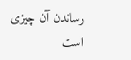رساندن آن چیزی است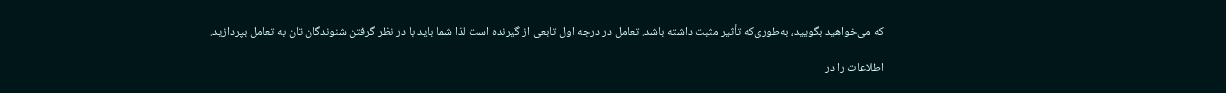كه می‌خواهید بگویید، به‌طوری‌كه تأثیر مثبت داشته باشد. تعامل در درجه اول تابعی از گیرنده‌ است لذا شما باید با در نظر گرفتن شنوندگان تان به تعامل بپردازید.

اطلاعات را در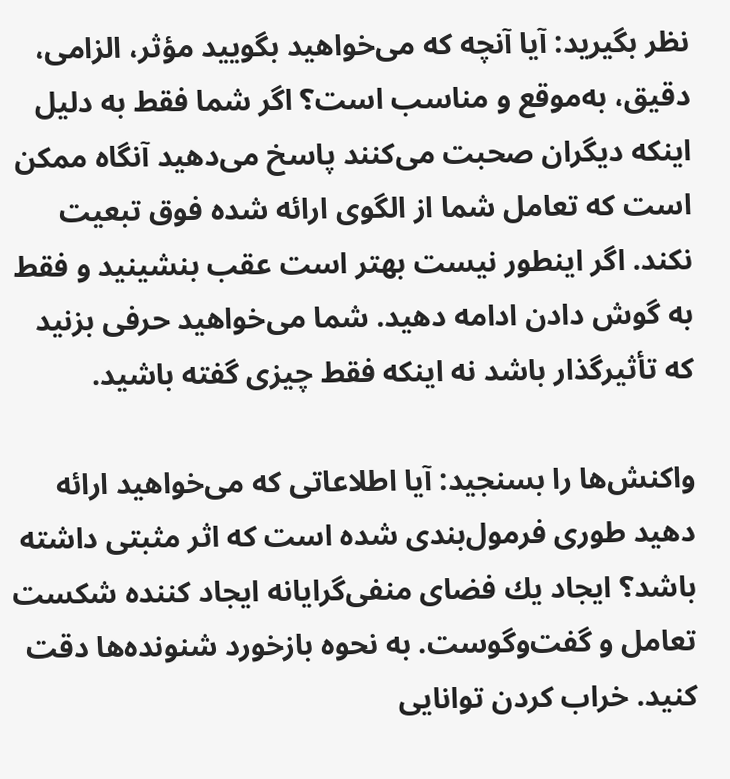نظر بگیرید: آیا آنچه كه می‌خواهید بگویید مؤثر، الزامی، دقیق، به‌موقع و مناسب است؟ اگر شما فقط به دلیل اینكه دیگران صحبت می‌كنند پاسخ می‌دهید آنگاه ممكن است كه تعامل شما از الگوی ارائه شده فوق تبعیت نكند. اگر اینطور نیست بهتر است عقب بنشینید و فقط به گوش دادن ادامه دهید. شما می‌خواهید حرفی بزنید كه تأثیرگذار باشد نه اینكه فقط چیزی گفته باشید.

واكنش‌ها را بسنجید: آیا اطلاعاتی كه می‌خواهید ارائه دهید طوری فرمول‌بندی شده است كه اثر مثبتی داشته باشد؟ ایجاد یك فضای منفی‌‌گرایانه ایجاد كننده شكست تعامل و گفت‌وگوست. به نحوه بازخورد شنونده‌ها دقت كنید. خراب كردن توانایی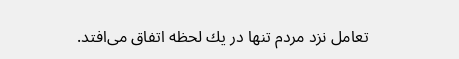تعامل نزد مردم تنها در یك لحظه اتفاق می‌افتد.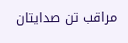مراقب تن صدایتان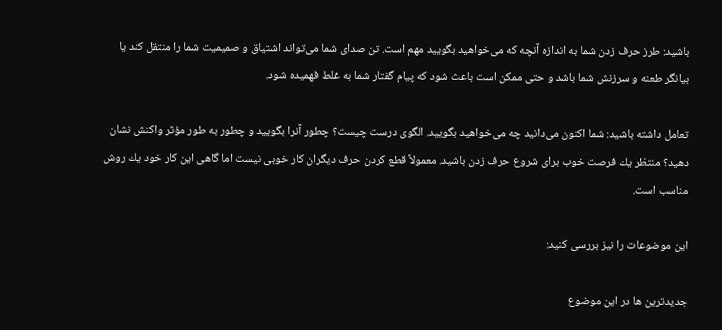باشید: طرز حرف زدن شما به اندازه آنچه كه می‌خواهید بگویید مهم است. تن صدای شما می‌تواند اشتیاق و صمیمیت شما را منتقل كند یا بیانگر طعنه و سرزنش شما باشد و حتی ممكن است باعث شود كه پیام گفتار شما به غلط فهمیده شود.

تعامل داشته باشید: شما اكنون می‌دانید چه می‌خواهید بگویید. الگوی درست چیست؟ چطور آنرا بگویید و چطور به طور مؤثر واكنش نشان دهید؟ منتظر یك فرصت خوب برای شروع حرف زدن باشید. معمولاً قطع كردن حرف دیگران كار خوبی نیست اما گاهی این كار خود یك روش مناسب است.

این موضوعات را نیز بررسی کنید:

جدیدترین ها در این موضوع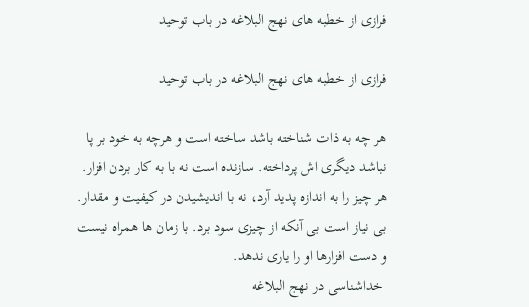فرازی از خطبه های نهج البلاغه در باب توحید

فرازی از خطبه های نهج البلاغه در باب توحید

هر چه به ذات شناخته باشد ساخته است و هرچه به خود بر پا نباشد ديگرى اش پرداخته. سازنده است نه با به كار بردن افزار. هر چيز را به اندازه پديد آرد، نه با انديشيدن در كيفيت و مقدار. بى نياز است بى آنكه از چيزى سود برد. با زمان ها همراه نيست و دست افزارها او را يارى ندهد.
 خداشناسی در نهج البلاغه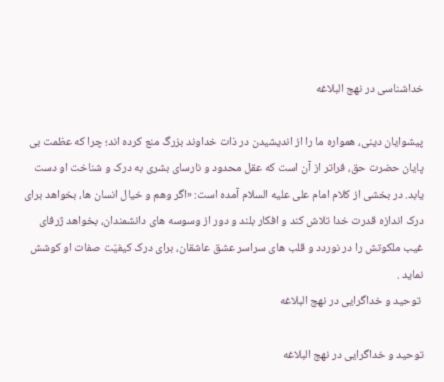خداشناسی در نهج البلاغه

پیشوایان دینی، همواره ما را از اندیشیدن در ذات خداوند بزرگ منع کرده اند؛ چرا که عظمت بی پایان حضرت حق، فراتر از آن است که عقل محدود و نارسای بشری به درک و شناخت او دست یابد. در بخشی از کلام امام علی علیه السلام آمده است: «اگر وهم و خیال انسان ها، بخواهد برای درک اندازه قدرت خدا تلاش کند و افکار بلند و دور از وسوسه های دانشمندان، بخواهد ژرفای غیب ملکوتش را در نوردد و قلب های سراسر عشق عاشقان، برای درک کیفیّت صفات او کوشش نماید .
 توحید و خداگرایی در نهج البلاغه

توحید و خداگرایی در نهج البلاغه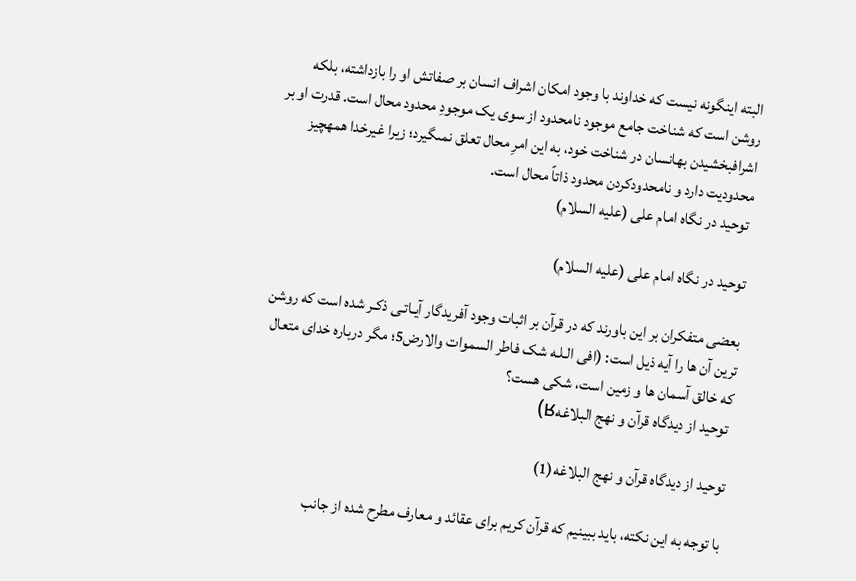البته اینگونه نیست که خداوند با وجود امکان اشراف انسان بر صفاتش او را بازداشته، بلکه روشن است که شناخت جامع موجود نامحدود از سوى یک موجودِ محدود محال است. قدرت او بر اشرافبخشیدن بهانسان در شناخت خود، به این امرِ محال تعلق نمىگیرد؛ زیرا غیرخدا همهچیز محدودیت دارد و نامحدودکردن محدود ذاتاً محال است.
 توحید در نگاه امام علی (علیه السلام)

توحید در نگاه امام علی (علیه السلام)

بعضی متفکران بر این باورند که در قرآن بر اثبات وجود آفریدگار آیـاتـی ذکـر شده است که روشن ترین آن ها را آیه ذیل است: (افی الـلـه شک فاطر السموات والارض5؛ مگر درباره خدای متعال که خالق آسمان ها و زمین است، شکی هست؟
 توحید از دیدگاه قرآن و نهج البلاغهʁ)

توحید از دیدگاه قرآن و نهج البلاغه(1)

با توجه به این نکته، باید ببینیم که قرآن کریم برای عقائد و معارف مطرح شده از جانب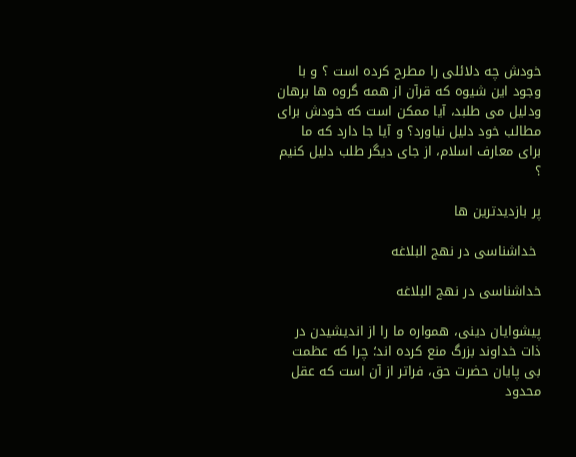خودش چه دلائلی را مطرح کرده است ؟ و با وجود این شیوه که قرآن از همه گروه ها برهان ودلیل می طلبد، آیا ممکن است که خودش برای مطالب خود دلیل نیاورد؟ و آیا جا دارد که ما برای معارف اسلام، از جای دیگر طلب دلیل کنیم ؟

پر بازدیدترین ها

 خداشناسی در نهج البلاغه

خداشناسی در نهج البلاغه

پیشوایان دینی، همواره ما را از اندیشیدن در ذات خداوند بزرگ منع کرده اند؛ چرا که عظمت بی پایان حضرت حق، فراتر از آن است که عقل محدود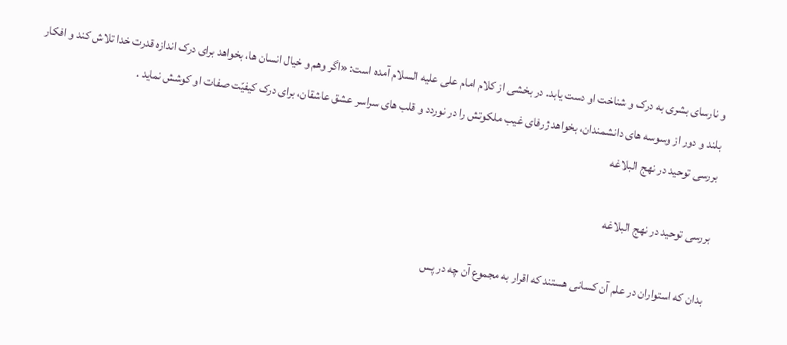و نارسای بشری به درک و شناخت او دست یابد. در بخشی از کلام امام علی علیه السلام آمده است: «اگر وهم و خیال انسان ها، بخواهد برای درک اندازه قدرت خدا تلاش کند و افکار بلند و دور از وسوسه های دانشمندان، بخواهد ژرفای غیب ملکوتش را در نوردد و قلب های سراسر عشق عاشقان، برای درک کیفیّت صفات او کوشش نماید .
بررسی توحيد در نهج البلاغه

بررسی توحيد در نهج البلاغه

بدان كه استواران در علم آن كسانى هستند كه اقرار به مجموع آن چه در پس ‍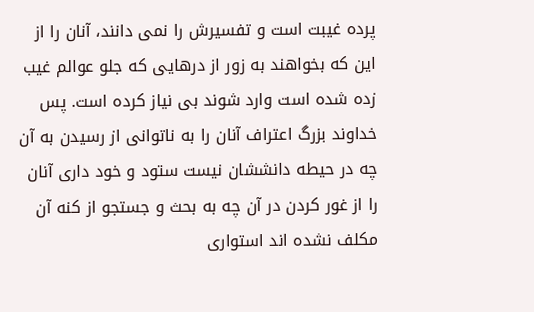پرده غيبت است و تفسيرش را نمى دانند، آنان را از اين كه بخواهند به زور از درهايى كه جلو عوالم غيب زده شده است وارد شوند بى نياز كرده است. پس خداوند بزرگ اعتراف آنان را به ناتوانى از رسيدن به آن چه در حيطه دانششان نيست ستود و خود دارى آنان را از غور كردن در آن چه به بحث و جستجو از كنه آن مكلف نشده اند استوارى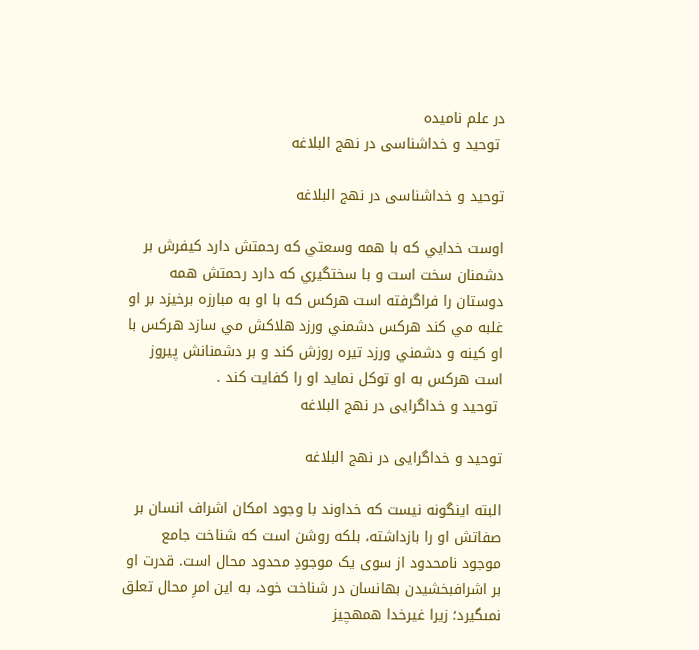در علم ناميده
 توحيد و خداشناسى در نهج البلاغه

توحيد و خداشناسى در نهج البلاغه

اوست خدايي كه با همه وسعتي كه رحمتش دارد كيفرش بر دشمنان سخت است و با سختگيري كه دارد رحمتش همه دوستان را فراگرفته است هركس كه با او به مبارزه برخيزد بر او غلبه مي كند هركس دشمني ورزد هلاكش مي سازد هركس با او كينه و دشمني ورزد تيره روزش كند و بر دشمنانش پيروز است هركس به او توكل نمايد او را كفايت كند .
 توحید و خداگرایی در نهج البلاغه

توحید و خداگرایی در نهج البلاغه

البته اینگونه نیست که خداوند با وجود امکان اشراف انسان بر صفاتش او را بازداشته، بلکه روشن است که شناخت جامع موجود نامحدود از سوى یک موجودِ محدود محال است. قدرت او بر اشرافبخشیدن بهانسان در شناخت خود، به این امرِ محال تعلق نمىگیرد؛ زیرا غیرخدا همهچیز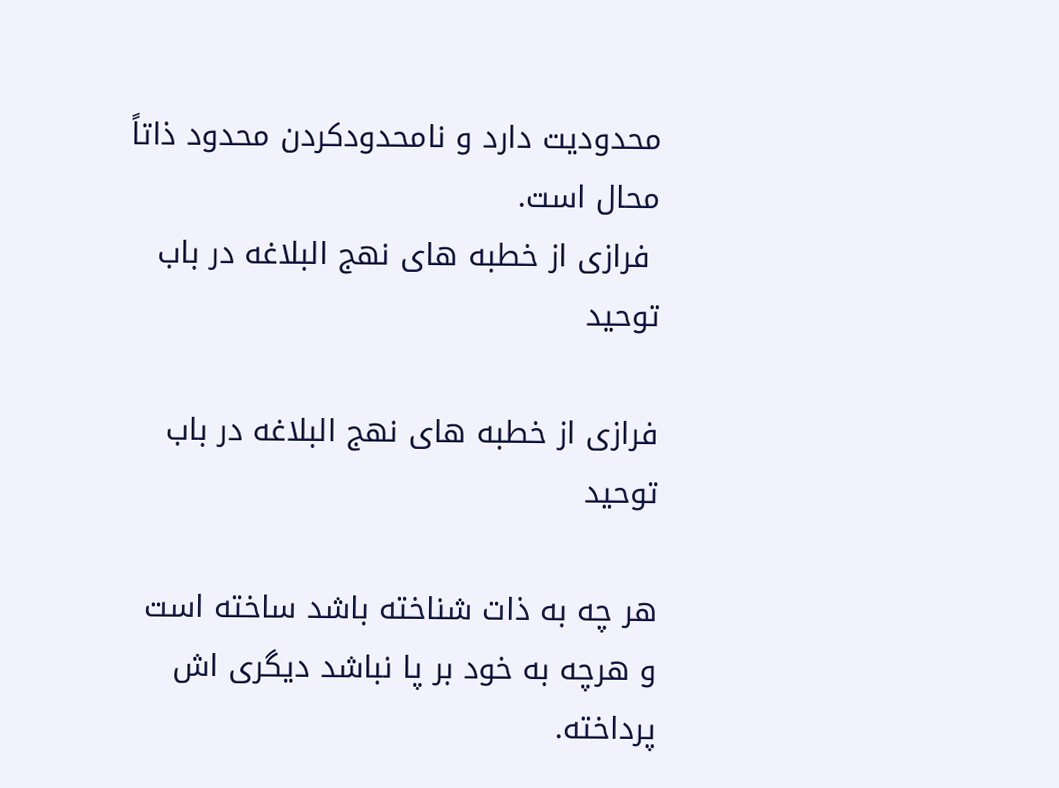محدودیت دارد و نامحدودکردن محدود ذاتاً محال است.
 فرازی از خطبه های نهج البلاغه در باب توحید

فرازی از خطبه های نهج البلاغه در باب توحید

هر چه به ذات شناخته باشد ساخته است و هرچه به خود بر پا نباشد ديگرى اش پرداخته.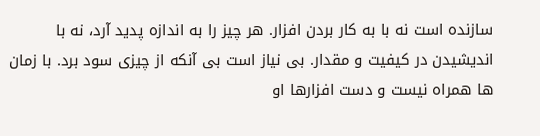سازنده است نه با به كار بردن افزار. هر چيز را به اندازه پديد آرد، نه با انديشيدن در كيفيت و مقدار. بى نياز است بى آنكه از چيزى سود برد. با زمان ها همراه نيست و دست افزارها او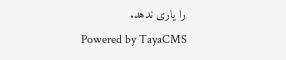را يارى ندهد.
Powered by TayaCMS